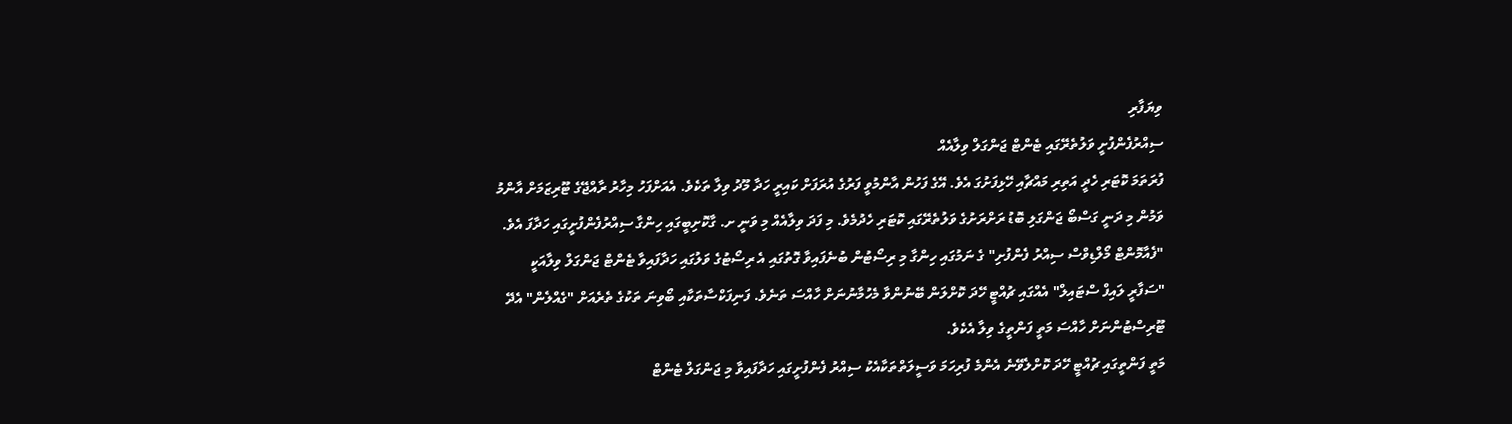ވިޔަފާރި
ސިއްރުފެންފުށީ ވަލުތެރޭގައި ޓެންޓް ޖަންގަލް ވިލާއެއް
ފުރަތަމަ ކޮޓަރި ހެދީ އަތިރި މައްޗާއި ހޭޅިފަށުގަ އެވެ. އޭގެ ފަހުން އާންމުވީ ފަރުގެ އުރަފަށް ކައިރީ ހަދާ މޫދު ވިލާ ތަކެވެ. އެއަށްފަހު މިހާރު ރާއްޖޭގެ ޓޫރިޒަމަށް އާންމު ވަމުން މި ދަނީ ގަސްބޯ ޖަންގަލި ބޮޑު ރަށްރަށުގެ ވަލުތެރޭގައި ކޮޓަރި ހެދުމެވެ. މި ފަދަ ވިލާއެއް މި ވަނީ ށ. ގާކޮށިބީގައި ހިންގާ ސިއްރުފެންފުށީގައި ހަދާފަ އެވެ.
"ފެއާމޮންޓް މޯލްޑިވްސް ސިއްރު ފެންފުށި" ގެ ނަމުގައި ހިންގާ މި ރިސޯޓުން ބުނެފައިވާ ގޮތުގައި އެ ރިސޯޓުގެ ވަލުގައި ހަދާފައިވާ ޓެންޓް ޖަންގަލް ވިލާއަކީ "ސަފާރީ ލައިފް ސްޓައިލް" އެއްގައި ޗުއްޓީ ހޭދަ ކޮށްލަން ބޭނުންވާ މެހުމާނުނަށް ހާއްސަ ތަނެވެ. ފަނިފަކްސާތަކާއި ބޯވިނަ ތަކުގެ ތެރެއަށް "ގެއްލެން" އެދޭ ޓޫރިސްޓުންނަށް ހާއްސަ މަތީ ފަންތީގެ ވިލާ އެކެވެ.
މަތީ ފަންތީގައި ޗުއްޓީ ހޭދަ ކޮށްލެވޭނެ އެންމެ ފުރިހަމަ ވަސީލަތްތަކާއެކު ސިއްރު ފެންފުށީގައި ހަދާފައިވާ މި ޖަންގަލް ޓެންޓް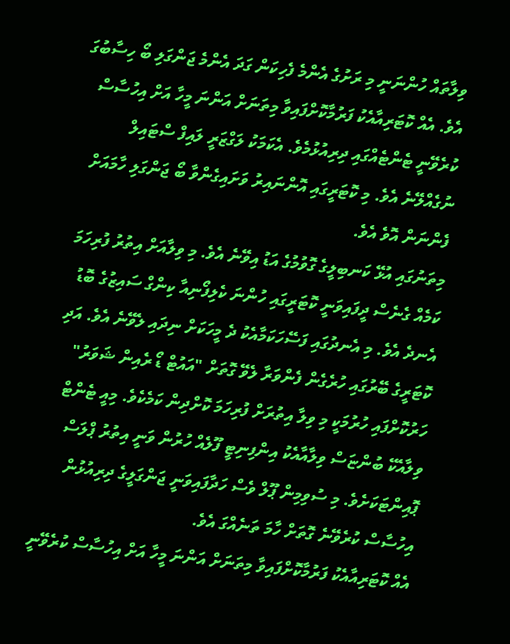ވިލާތައް ހުންނަނީ މި ރަށުގެ އެންމެ ފެހިކަން ގަދަ އެންމެ ޖަންގަލި ބޯ ހިސާބުގަ އެވެ. އެއް ކޮޓަރިއާއެކު ފަރުމާކޮށްފައިވާ މިތަނަށް އަންނަ މީހާ އަށް އިހުސާސް ކުރެވޭނީ ޓެންޓެއްގައި ދިރިއުޅުމެވެ. އެކަމަކު ލަގްޒަރީ ލައިފް ސްޓައިލް ނުގެއްލޭނެ އެވެ. މި ކޮޓަރީގައި އޮންނައިރު ވަށައިގެންވާ ބޯ ޖަންގަލި ހާމައަށް ފެންނަން އޮވެ އެވެ.
މިތަނުގައި އުޅޭ ކަނބިލީގެ ގޮވުމުގެ އަޑު އިވޭނެ އެވެ. މި ވިލާއަށް އިތުރު ފުރިހަމަ ކަމެއް ގެނެސް ދީފައިވަނީ ކޮޓަރީގައި ހުންނަ ކެލިފޯނިއާ ކިންގް ސައިޒުގެ ބޮޑު އެނދެ އެވެ. މި އެނދުގައި ފަސޭހަކަމާއެކު ދެ މީހަކަށް ނިދައި ލެވޭނެ އެވެ. އަދި ކޮޓަރީގެ ބޭރުގައި ހުރެގެން ފެންވަރާ ލެވޭ ގޮތަށް "އައުޓް ޑޯ ރެއިން ޝަވަރު" ހަރުކޮށްފައި ހުރުމަކީ މި ވިލާ އިތުރަށް ފުރިހަމަ ކޮށްދިން ކަމެކެވެ. މިއީ ޓެންޓް ވިލާއެކޭ ބުންޏަސް ވިލާއާއެކު އިންފިނިޓީ ފޫލެއް ހުރުން ވަނީ އިތުރު ޕްލަސް ޕޮއިންޓަކަށެވެ. މި ސުވިމިން ޕޫލް ވެސް ހަދާފައިވަނީ ޖަންގަލީގެ ދިރިއުޅުން އިހުސާސް ކުރެވޭނެ ގޮތަށް ހާމަ ތަނެއްގަ އެވެ.
އެއް ކޮޓަރިއާއެކު ފަރުމާކޮށްފައިވާ މިތަނަށް އަންނަ މީހާ އަށް އިހުސާސް ކުރެވޭނީ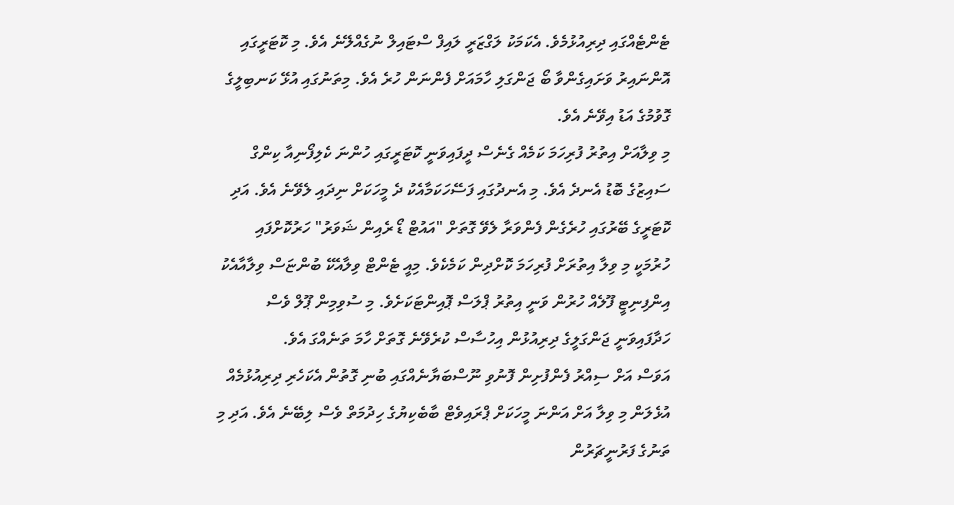ޓެންޓެއްގައި ދިރިއުޅުމެވެ. އެކަމަކު ލަގްޒަރީ ލައިފް ސްޓައިލް ނުގެއްލޭނެ އެވެ. މި ކޮޓަރީގައި އޮންނައިރު ވަށައިގެންވާ ބޯ ޖަންގަލި ހާމައަށް ފެންނަން ހުރެ އެވެ. މިތަނުގައި އުޅޭ ކަނބިލީގެ ގޮވުމުގެ އަޑު އިވޭނެ އެވެ.
މި ވިލާއަށް އިތުރު ފުރިހަމަ ކަމެއް ގެނެސް ދީފައިވަނީ ކޮޓަރީގައި ހުންނަ ކެލިފޯނިއާ ކިންގް ސައިޒުގެ ބޮޑު އެނދެ އެވެ. މި އެނދުގައި ފަސޭހަކަމާއެކު ދެ މީހަކަށް ނިދައި ލެވޭނެ އެވެ. އަދި ކޮޓަރީގެ ބޭރުގައި ހުރެގެން ފެންވަރާ ލެވޭ ގޮތަށް "އައުޓް ޑޯ ރެއިން ޝަވަރު" ހަރުކޮށްފައި ހުރުމަކީ މި ވިލާ އިތުރަށް ފުރިހަމަ ކޮށްދިން ކަމެކެވެ. މިއީ ޓެންޓް ވިލާއެކޭ ބުންޏަސް ވިލާއާއެކު އިންފިނިޓީ ފޫލެއް ހުރުން ވަނީ އިތުރު ޕްލަސް ޕޮއިންޓަކަށެވެ. މި ސުވިމިން ޕޫލް ވެސް ހަދާފައިވަނީ ޖަންގަލީގެ ދިރިއުޅުން އިހުސާސް ކުރެވޭނެ ގޮތަށް ހާމަ ތަނެއްގަ އެވެ.
އަވަސް އަށް ސިއްރު ފެންފުށިން ފޮނުވި ނޫސްބަޔާނެއްގައި ބުނި ގޮތުން އެކަހެރި ދިރިއުޅުމެއް އުޅެލަން މި ވިލާ އަށް އަންނަ މީހަކަށް ޕްރައިވެޓް ބާބެކިޔުގެ ހިދުމަތް ވެސް ލިބޭނެ އެވެ. އަދި މި ތަނުގެ ފަރުނީޗަރުން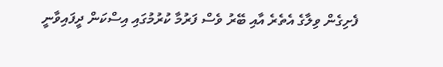ފެށިގެން ވިލާގެ އެތެރެ އާއި ބޭރު ވެސް ފަރުމާ ކުރުމުގައި އިސްކަން ދީފައިވާނީ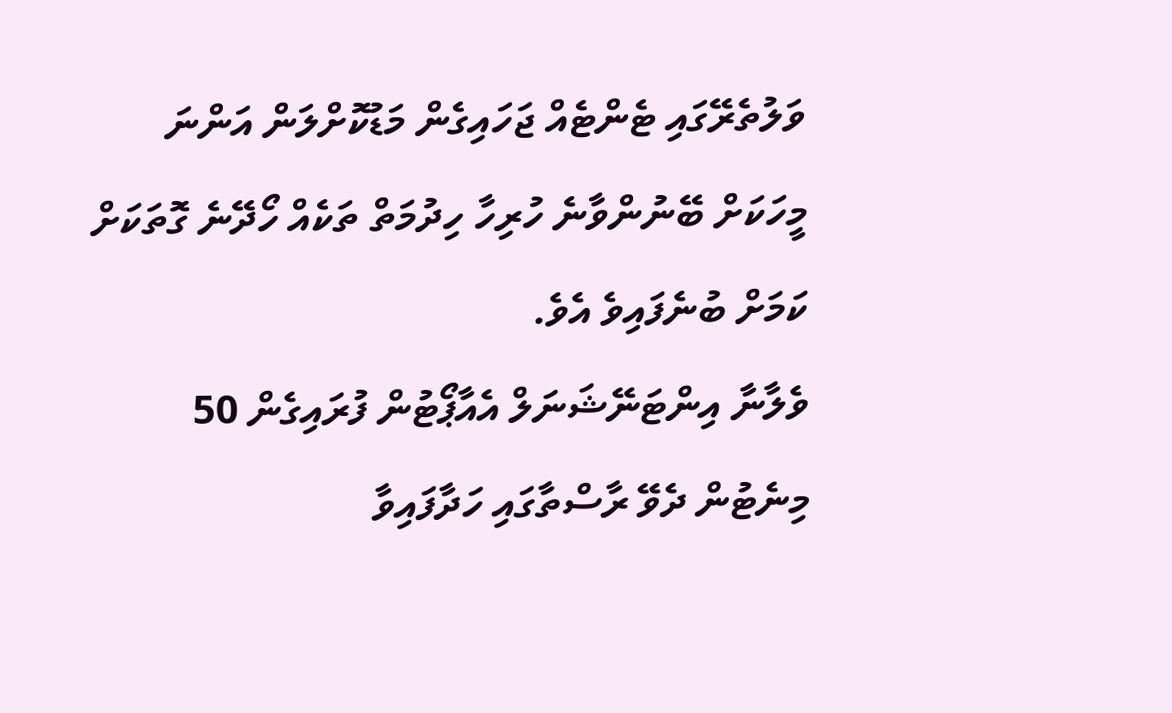ވަލުތެރޭގައި ޓެންޓެއް ޖަހައިގެން މަޑުކޮށްލަން އަންނަ މީހަކަށް ބޭނުންވާނެ ހުރިހާ ހިދުމަތް ތަކެއް ހޯދޭނެ ގޮތަކަށް ކަމަށް ބުނެފައިވެ އެވެ.
ވެލާނާ އިންޓަނޭޝަނަލް އެއާޕޯޓުން ފުރައިގެން 50 މިނެޓުން ދެވޭ ރާސްތާގައި ހަދާފައިވާ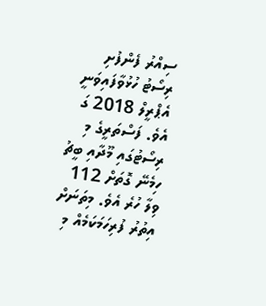ސިއްރު ފެންފުށި ރިސޯޓު ހުޅުވާފައިވަނީ އެޕްރީލް 2018 ގަ އެވެ. ފަސްތަރީގެ މި ރިސޯޓުގައި މޫދާއި ބީޗު ހިމެނޭ ގޮތަށް 112 ވިލާ ހުރެ އެވެ. މިތަނަށް އިތުރު ފުރިހަމަކަމެއް މި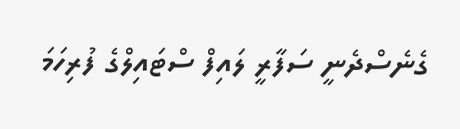ގެނެސްދެނީ ސަފާރީ ލައިފް ސްޓައިލްގެ ފުރިހަމަ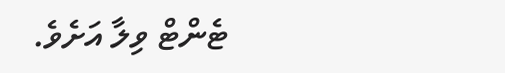ޓެންޓް ވިލާ އަށެވެ.